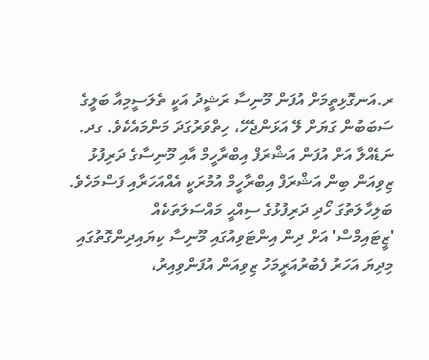ރ.އަނގޮޅިތީމަށް އުފަން މޫނިސާ ރަޝީދު އަކީ ތެލަސީމިއާ ބަލީގެ ސަބަބުން ގަޔަށް ލޭ އަޅަންޖެހޭ، ހިތްވަރުގަދަ މަންމައެކެވެ. ގދ. ނަޑެއްލާ އަށް އުފަން އަޝްރަފް އިބްރާހީމް އާއި މޫނިސާގެ ދަރިފުޅު ޒިވިއަން ބިން އަޝްރަފް އިބްރާހީމް އުމުރަކީ އެއްއަހަރާއި ފަސްމަހެވެ.
ބަލިހާލަތުގަ ހޯދި ދަރިފުޅުގެ ސިއްޙީ މައްސަލަތަކެއް
'ޒީޓައިމްސް' އަށް ދިން އިންޓަވިއުގައި މޫނިސާ ކިޔައިދިންގޮތުގައި މިދިޔަ އަހަރު ފެބުރުއަރީމަހު ޒިވިއަން އުފަންވިއިރު،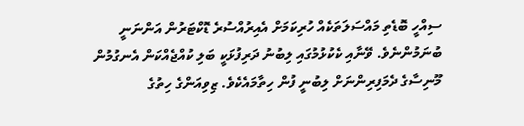ސިއްހީ ބޮޑެތި މައްސަލަތަކެއް ހުރިކަމަށް އެއިރުއްސުރެ ޑޮކްޓަރުން އަންނަނީ ބުނަމުންނެވެ. ވޭނާއި ކެކުޅުމުގައި ލިބުނު ދަރިފުޅަކީ ބަލި ކުއްޖެއްކަން އެނގުމުން މޫނިސާގެ ދެމަފިރިންނަށް ލިބުނީ ފުން ހިތާމައެކެވެ. ޒިވިއަންގެ ހިތުގެ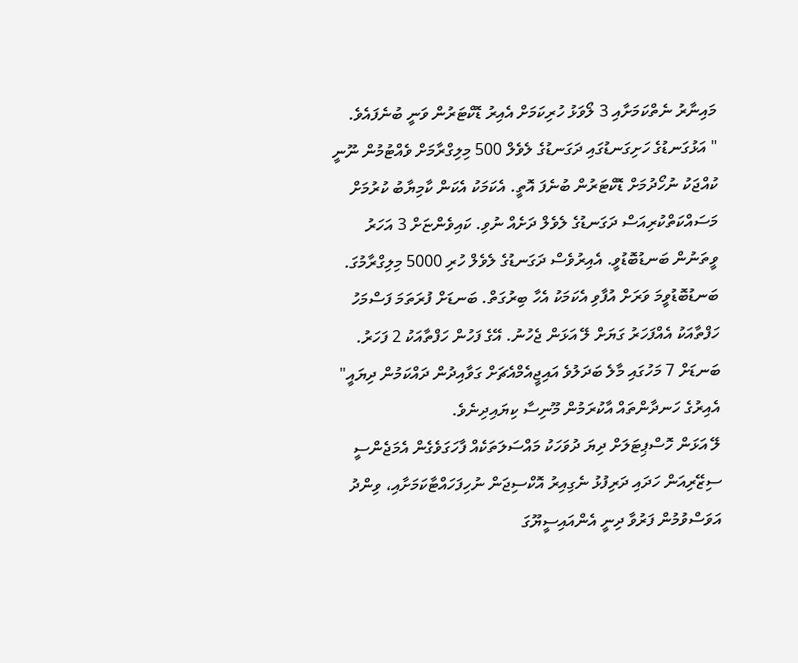މައިނާރު ނެތްކަމަށާއި 3 ލޯވަޅު ހުރިކަމަށް އެއިރު ޑޮކްޓަރުން ވަނީ ބުނެފައެވެ.
" އަޅުގަނޑުގެ ހަށިގަނޑުގައި ދަގަނޑުގެ ލެވެލް 500 މިލިގްރާމަށް ވެއްޓުމުން ނޫނީ ކުއްޖަކު ނުހޯދުމަށް ޑޮކްޓަރުން ބުނެފަ އޮތީ. އެކަމަކު އެކަން ކާމިޔާބު ކުރުމަށް މަސައްކަތްކުރިއަސް ދަގަނޑުގެ ލެވެލް ދަށެއް ނުވި. ކައިވެންޏަށް 3 އަހަރު ވީތަނުން ބަނޑުބޮޑުވީ. އެއިރުވެސް ދަގަނޑުގެ ލެވެލް ހުރި 5000 މިލިގްރާމުގަ. ބަނޑުބޮޑުވީމަ ވަރަށް އުފާވި އެކަމަކު އެހާ ބިރުގަތް. ބަނޑަށް ފުރަތަމަ ފަސްމަހު ހަފްތާއަކު އެއްފަހަރު ގަޔަށް ލޭ އަޅަން ޖެހުނު. އޭގެ ފަހުން ހަފްތާއަކު 2 ފަހަރު. ބަނޑަށް 7 މަހުގައި މާލެ ބަދަލުވެ އައިޖީއެމްއެޗަށް ގަވާއިދުން ދައްކަމުން ދިޔައީ" އެއިރުގެ ހަނދާންތައް އާކުރަމުން މޫނިސާ ކިޔައިދިނެވެ.
ލޭ އަޅަން ހޮސްޕިޓަލަށް ދިޔަ ދުވަހަކު މައްސަލަތަކެއް ފާހަގަވެގެން އެމަޖެންސީ ސިޒޭރިއަން ހަދައި ދަރިފުޅު ނެގިއިރު އޮކްސިޖަން ނުހިފަހައްޓާކަމަށާއި، ވިންދު އަވަސްވުމުން ފަރުވާ ދިނީ އެންއައިސީޔޫގަ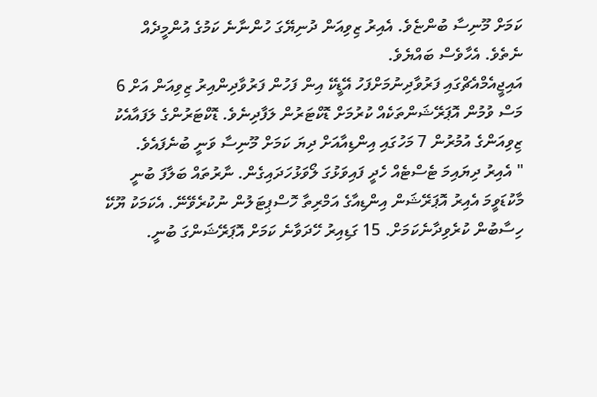ކަމަށް މޫނިސާ ބުންޏެވެ. އެއިރު ޒިވިއަން ދުނިޔޭގަ ހުންނާނެ ކަމުގެ އުންމީދެއް ނެތެވެ. އެހާވެސް ބައްޔެވެ.
އައިޖީއެމްއެޗްގައި ފަރުވާދިނުމަށްފަހު އޭޑީކޭ އިން ފަހުން ފަރުވާދިންއިރު ޒިވިއަން އަށް 6 މަސް ވުމުން އޮޕަރޭޝަންތަކެއް ކުރުމަށް ޑޮކްޓަރުން ލަފާދިނެވެ. ޑޮކްޓަރުންގެ ލަފައާއެކު ޒިވިއަންގެ އުމުރުން 7 މަހުގައި އިންޑިއާއަށް ދިޔަ ކަމަށް މޫނިސާ ވަނީ ބުނެފައެވެ.
" އެއިރު ދިޔައިމަ ޓެސްޓެއް ހެދީ ފައިވަޅުގަ ލޯވަޅުހަދައިގެން. ނާރުތައް ބަލާފަ ބުނީ މާކުޑަވީމަ އެއިރު އޮޕަރޭޝަން އިންޑިއާގެ އަމްރިތާ ހޮސްޕިޓަލުން ނުކުރެވޭނޭ. އެކަމަކު ޔޫކޭ ހިސާބުން ކުރެވިދާނެކަމަށް. 15 ގަޑިއިރު ހޭދަވާނެ ކަމަށް އޮޕަރޭޝަންގަ ބުނީ.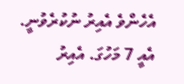އެހެންވެ އެއިރު ނުކުރެވުނީ. އެއީ 7 މަހުގަ. އެއިރު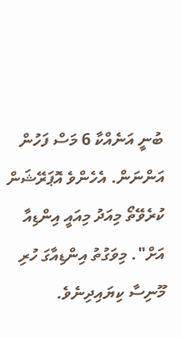ބުނީ އަނެއްކާ 6 މަސް ފަހުން އަންނަން. އެހެންވެ އޮޕަރޭޝަން ކުރެވޭތޯ މިއަދު މިއައީ އިންޑިއާ އަށް". މިވަގުތު އިންޑިއާގަ ހުރި މޫނިސާ ކިޔައިދިނެވެ.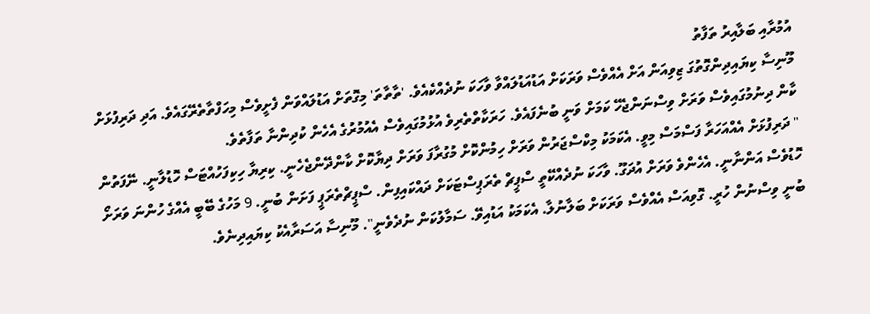އުމުރާއި ބަލާއިރު ތަފާތު
މޫނިސާ ކިޔައިދިންގޮތުގަ ޒިވިއަން އަށް އެއްވެސް ވަރަކަށް އަޑުއަޑުލައްވާ ވާހަކަ ނުދެއްކެއެވެ. 'ތާތާތަ' މިގޮތަށް އަޑުލައްވަން ފެށީވެސް މިހަފްތާތެރޭގައެވެ. އަދި ދަރިފުޅަށް ކާން ދިނުމުގައިވެސް ވަރަށް ވިސްނަންޖެހޭ ކަމަށް ވަނީ ބުނެފައެވެ. ހަރަކާތްތެރިވެ އުޅުމުގައިވެސް އެއުމުރުގެ އެހެން ކުދިންނާ ތަފާތެވެ.
" ދަރިފުޅަށް އެއްއަހަރާ ފަސްމަސް މިވީ. އެކަމަކު މިކްސްޖަރުން ވަރަށް ހިމުންކޮށް މުގުރާފަ ވަރަށް ދިޔާކޮށް ކާންދޭންޖެހެނީ. ކިރިޔާ ހިކިފަހުއްޓަސް ހޮޑުލާނީ. ނޭފަތުން ހޮޑުވެސް އަންނާނީ. އެހެންވެ ވަރަށް އުދަގޫ. ވާހަކަ ނުދެއްކޭތީ ސްޕީޗް ތެރަޕިސްޓަކަށް ދައްކައިފިން. ސްޕީޗްތެރަޕީ ފަށަން ބުނީ. 9 މަހުގެ ބޭބީ އެއްގެ ހުންނަ ވަރަށޯ ބުނީ ވިސްނުން ހުރީ. ގޮވިއަސް އެއްވެސް ވަރަކަށް ބަލާނުލާ. އެކަމަކު އަޑުއިވޭ. ސަމާލުކަން ނުދެވެނީ". މޫނިސާ އަސަރާއެކު ކިޔައިދިނެވެ.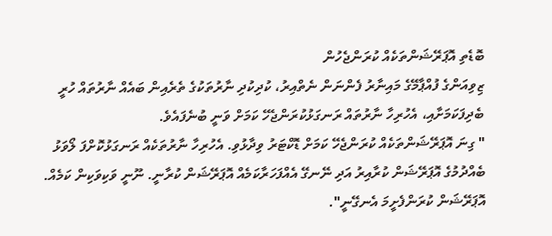ބޮޑެތި އޮޕަރޭޝަންތަކެއް ކުރަންޖެހުން
ޒިވިއަންގެ ފުއްޕާމޭގެ މައިނާރު ފެންނަން ނެތްއިރު، ކުދިކުދި ނާރުތަކުގެ ތެރެއިން ބައެއް ނާރުތައް ހުރީ ބެދިފަކަމަށާއި، އެހުރިހާ ނާރުތައް ރަނގަޅުކުރަންޖެހޭ ކަމަށް ވަނީ ބުނެފައެވެ.
" ގިނަ އޮޕަރޭޝަންތަކެއް ކުރަންޖެހޭ ކަމަށް ޑޮކްޓަރު ވިދާޅުވި. އެހުރިހާ ނާރުތަކެއް ރަނގަޅުކޮށްފަ ލޯވަޅު ބެއްދުމުގެ އޮޕަރޭޝަން ކުރާއިރު އަދި ނޭނގޭ އެއްފަހަރާކަމެއް އޮޕަރޭޝަން ކުރާނީ. ނޫނީ ވަކިވަކިން ކަމެއް. އޮޕަރޭޝަން ކުރަންފެށީމަ އެނގޭނީ".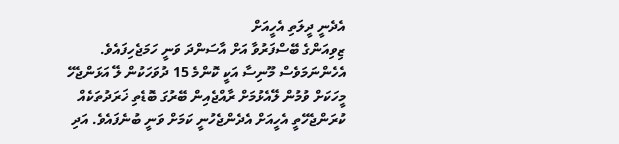އެދެނީ ދީލަތި އެހީއަށް
ޒިވިއަންގެ ބޭސްފަރުވާ އަށް އާސަންދަ ވަނީ ހަމަޖެހިފައެވެ. އެހެންނަމަވެސް މޫނިސާ އަކީ ކޮންމެ 15 ދުވަހަކުން ލޭ އަޅަންޖެހޭ މީހަކަށް ވުމުން ލޭއެޅުމަށް ރާއްޖެއިން ބޭރުގަ ބޮޑެތި ޚަރަދުތަކެއް ކުރަންޖެހޭތީ އެހީއަށް އެދެންޖެހުނީ ކަމަށް ވަނީ ބުނެފައެވެ. އަދި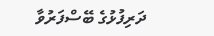ދަރިފުޅުގެ ބޭސްފަރުވާ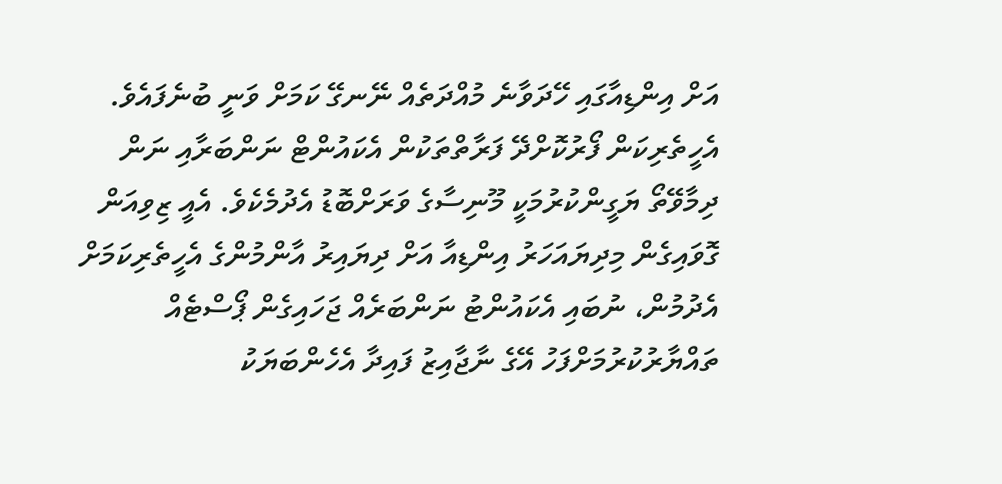އަށް އިންޑިއާގައި ހޭދަވާނެ މުއްދަތެއް ނޭނގޭ ކަމަށް ވަނީ ބުނެފައެވެ.
އެހީތެރިކަން ފޯރުކޮށްދޭ ފަރާތްތަކުން އެކައުންޓް ނަންބަރާއި ނަން ދިމާވޭތޯ ޔަގީންކުރުމަކީ މޫނިސާގެ ވަރަށްބޮޑު އެދުމެކެވެ. އެއީ ޒިވިއަން ގޮވައިގެން މިދިޔައަހަރު އިންޑިއާ އަށް ދިޔައިރު އާންމުންގެ އެހީތެރިކަމަށް އެދުމުން، ނުބައި އެކައުންޓު ނަންބަރެއް ޖަހައިގެން ޕޯސްޓެއް ތައްޔާރުކުރުމަށްފަހު އޭގެ ނާޖާއިޒު ފައިދާ އެހެންބަޔަކު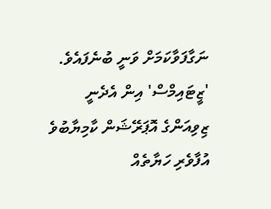ނަގާފަވާކަމަށް ވަނީ ބުނެފައެވެ.
'ޒީޓައިމްސް' އިން އެދެނީ ޒިވިއަންގެ އޮޕަރޭޝަން ކާމިޔާބުވެ އުފާވެރި ހަޔާތެއް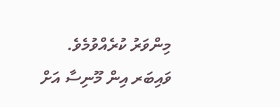މިންވަރު ކުރެއްވުމެވެ.
ވައިބަރ އިން މޫނިސާ އަށް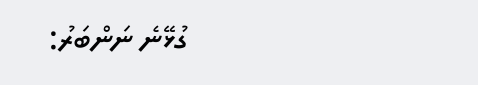ގުޅޭނެ ނަންބަރު: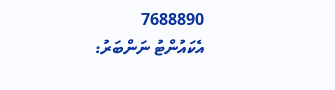7688890
އެކައުންޓު ނަންބަރު: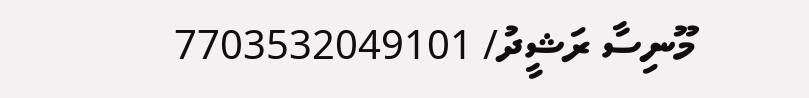މޫނިސާ ރަޝީދު/ 7703532049101